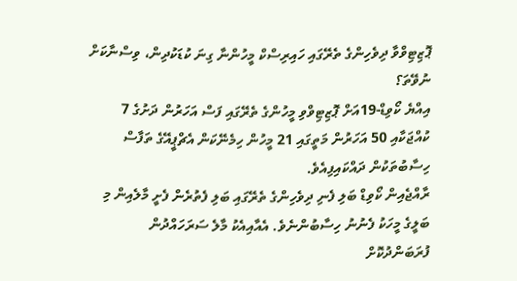ޕޮޒިޓިވްވާ ދިވެހިންގެ ތެރޭގައި ހައިރިސްކް މީހުންނާ ގިނަ ކުޑަކުދިން، ވިސްނާކަށް ނުވޭތަ؟
އިއްޔެ ކޯވިޑް-19އަށް ޕޮޒިޓިވްވި މީހުންގެ ތެރޭގައި ފަސް އަހަރުން ދަށުގެ 7 ކުއްޖަކާއި 50 އަހަރުން މަތީގައި 21 މީހުން ހިމެނޭކަން އެޗްޕީއޭގެ ތަފާސް ހިސާބުތަކުން ދައްކައިފިއެވެ.
ރާއްޖެއިން ކޯވިޑް ބަލި ފެނި ދިވެހިންގެ ތެރޭގައި ބަލި ފެތުރެން ފެށީ މާލެއިން މި ބަލީގެ މީހަކު ފެނުނު ހިސާބުންނެވެ. އެއާއިއެކު މާލެ ސަރަހައްދުން ފުރަބަންދުކޮށް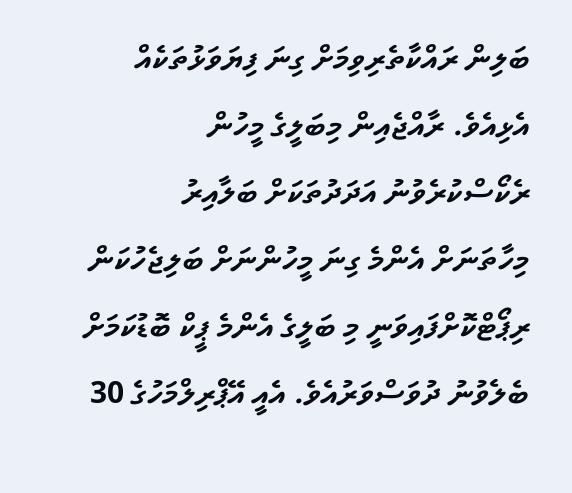ބަލިން ރައްކާތެރިވިމަށް ގިނަ ފިޔަވަޅުތަކެއް އެޅިއެވެ. ރާއްޖެއިން މިބަލީގެ މީހުން ރެކޯސްކުރެވުނު އަދަދުތަކަށް ބަލާއިރު މިހާތަނަށް އެންމެ ގިނަ މީހުންނަށް ބަލިޖެހުކަން ރިޕޯޓްކޮށްފައިވަނީ މި ބަލީގެ އެންމެ ޕީކް ބޮޑުކަމަށް ބެލެވުނު ދުވަސްވަރުއެވެ. އެއީ އޭޕްރިލްމަހުގެ 30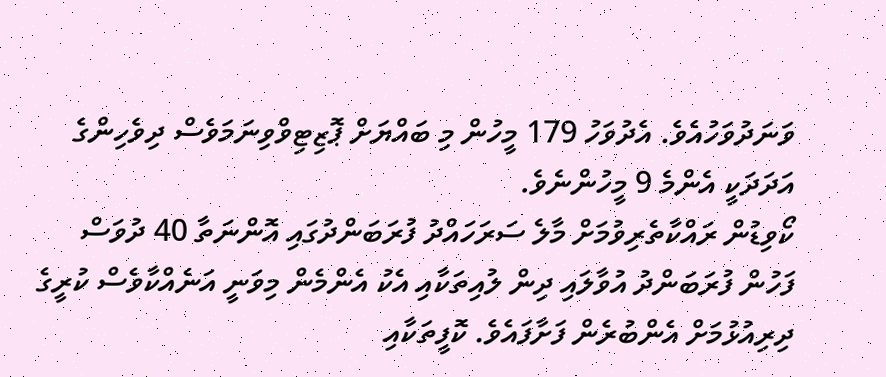ވަނަދުވަހުއެވެ. އެދުވަހު 179 މީހުން މި ބައްޔަށް ޕޮޒިޓިވްވިނަމަވެސް ދިވެހިންގެ އަދަދަކީ އެންމެ 9 މީހުންނެވެ.
ކޯވިޑުން ރައްކާތެރިވުމަށް މާލެ ސަރަހައްދު ފުރަބަންދުގައި އޮންނަތާ 40 ދުވަސް ފަހުން ފުރަބަންދު އުވާލައި ދިން ލުއިތަކާއި އެކު އެންމެން މިވަނީ އަނެއްކާވެސް ކުރީގެ ދިރިއުޅުމަށް އެންބުރެން ފަށާފައެވެ. ކޮފީތަކާއި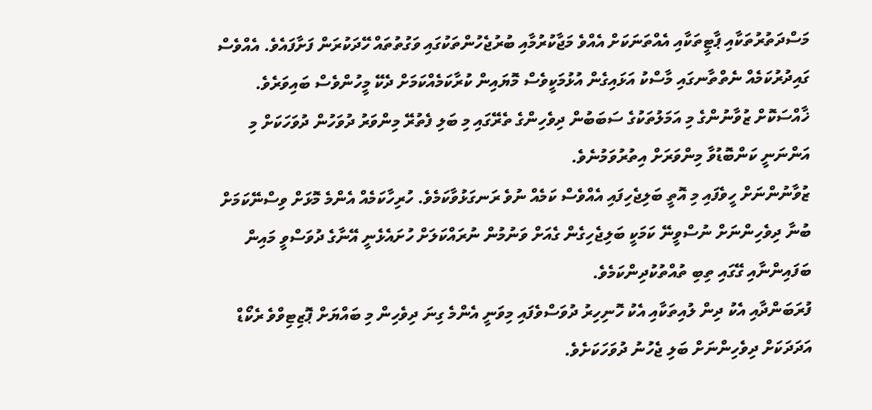މަސްދަތުރުތަކާއި ޕާޓީތަކާއި އެއްތަނަކަށް އެއްވެ މަޖާކުރުމާއި ބުރުޖެހުންތަކުގައި ވަގުތުތައް ހޭދަކުރަން ފަށާފައެވެ. އެއްވެސް ގައިދުރުކަމެއް ނެތްތާނގައި މާސްކު އަޅައިގެން އުޅުމަކީވެސް މޮޔައިން ކުރާކަމެއްކަމަށް ދެކޭ މީހުންވެސް ބައިވަރެވެ. ޚާއްސަކޮށް ޒުވާނުންގެ މި އަމަލުތަކުގެ ސަބަބުން ދިވެހިންގެ ތެރޭގައި މި ބަލި ފެތުރޭ މިންވަރު ދުވަހުން ދުވަހަކަށް މި އަންނަނީ ކަންބޮޑުވާ މިންވަރަށް އިތުރުވަމުނެވެ.
ޒުވާނުންނަށް ހީވެފައި މި އޮތީ ބަލިޖެހިފައި އެއްވެސް ކަމެއް ނުވެ ރަނގަޅުވާކަމެވެ. ހުރިހާކަމެއް އެންމެ މޮޅަށް ވިސްނޭކަމަށް ބުނާ ދިވެހިންނަށް ނުސްވީނޭ ކަމަކީ ބަލިޖެހިގެން ގެއަށް ވަނުމުން ނުރައްކަލަށް ހުށައެޅެނީ އޭނާގެ ދުވަސްވީ މައިން ބަފައިންނާއި ގޭގައި ތިބި ތުއްތުކުދިންކަމެވެ.
ފުރަބަންދާއި އެކު ދިން ލުއިތަކާއި އެކު ހޮނިހިރު ދުވަސްވެފައި މިވަނީ އެންމެ ގިނަ ދިވެހިން މި ބައްޔަށް ޕޮޒިޓިވްވެ ރެކޯޑް އަދަދަކަށް ދިވެހިންނަށް ބަލި ޖެހުނު ދުވަހަކަށެވެ.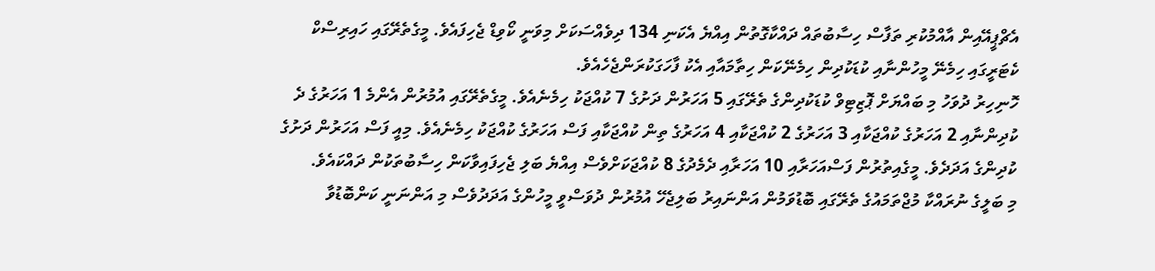އެޗްޕީއޭއިން އާއްމުކުރި ތަފާސް ހިސާބުތައް ދައްކާގޮތުން އިއްޔެ އެކަނި 134 ދިވެއްސަކަށް މިވަނީ ކޯވިޑް ޖެހިފައެވެ. މީގެތެރޭގައި ހައިރިސްކް ކެޓަރީގައި ހިމެނޭ މީހުންނާއި ކުޑަކުދިން ހިމެނޭކަން ހިތާމައާއި އެކު ފާހަގަކުރަންޖެހެއެވެ.
ހޮނިހިރު ދުވަހު މި ބައްޔަށް ޕޮޒިޓިވް ކުޑަކުދިންގެ ތެރޭގައި 5 އަހަރުން ދަށުގެ 7 ކުއްޖަކު ހިމެނެއެވެ. މީގެތެރޭގައި އުމުރުން އެންމެ 1 އަހަރުގެ ދެ ކުދިންނާއި 2 އަހަރުގެ ކުއްޖަކާއި 3 އަހަރުގެ 2 ކުއްޖަކާއި 4 އަހަރުގެ ތިން ކުއްޖަކާއި ފަސް އަހަރުގެ ކުއްޖަކު ހިމެނެއެވެ. މިއީ ފަސް އަހަރުން ދަށުގެ ކުދިންގެ އަދަދެވެ. މީގެއިތުރުން ފަސްއަހަރާއި 10 އަހަރާއި ދެމެދުގެ 8 ކުއްޖަކަށްވެސް އިއްޔެ ބަލި ޖެހިފައިވާކަން ހިސާބުތަކުން ދައްކައެވެ.
މި ބަލީގެ ނުރައްކާ މުޖްތަމައުގެ ތެރޭގައި ބޮޑުވަމުން އަންނައިރު ބަލިޖެހޭ އުމުރުން ދުވަސްވީ މީހުންގެ އަދަދުވެސް މި އަންނަނީ ކަންބޮޑުވާ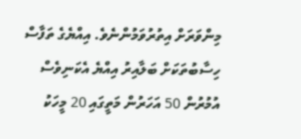މިންވަރަށް އިތުރުވަމުންނެވެ. އިއްޔެގެ ތަފާސް ހިސާބުތަކަށް ބަލާއިރު އިއްޔެ އެކަނިވެސް އުމުރުން 50 އަހަރުން މަތީގައި 20 މީހަކު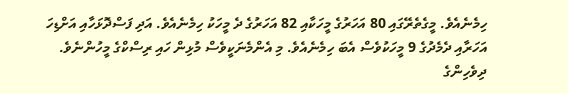ހިމެނެއެވެ. މީގެތެރޭގައި 80 އަހަރުގެ މީހަކާއި 82 އަހަރުގެ ދެ މީހަކު ހިމެނެއެވެ. އަދި ފަސްދޮޅަހާއި އަށްޑިހަ އަހަރާއި ދެމެދުގެ 9 މީހަކުވެސް އެބަ ހިމެނެއެވެ. މި އެންމެނަކީވެސް މުޅިން ހައި ރިސްކްގެ މީހުންނެވެ.
ދިވެހިންގެ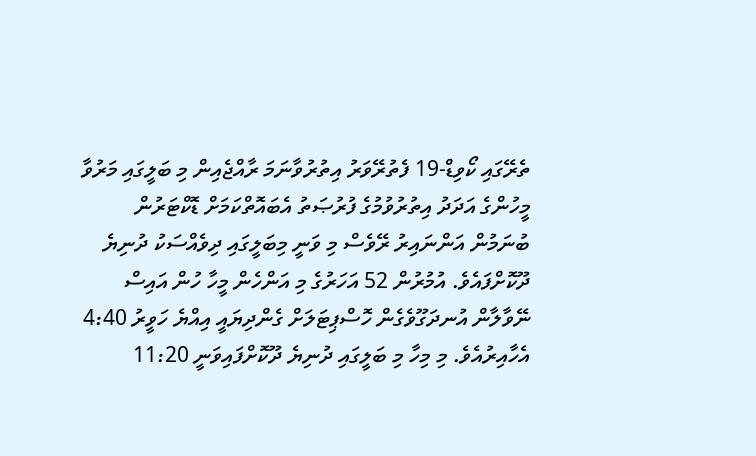ތެރޭގައި ކޯވިޑް-19 ފެތުރޭވަރު އިތުރުވާނަމަ ރާއްޖެއިން މި ބަލީގައި މަރުވާ މީހުންގެ އަދަދު އިތުރުވުމުގެ ފުރުޞަތު އެބައޮތްކަމަށް ޑޮކްޓަރުން ބުނަމުން އަންނައިރު ރޭވެސް މި ވަނީ މިބަލީގައި ދިވެއްސަކު ދުނިޔެ ދޫކޮށްފައެވެ. އުމުރުން 52 އަހަރުގެ މި އަންހެން މީހާ ހުން އައިސް ނޭވާލާން އުނދަގޫވެގެން ހޮސްޕިޓަލަށް ގެންދިޔައީ އިއްޔެ ހަވީރު 4:40 އެހާއިރުއެވެ. މި މިހާ މި ބަލީގައި ދުނިޔެ ދޫކޮށްފައިވަނީ 11:20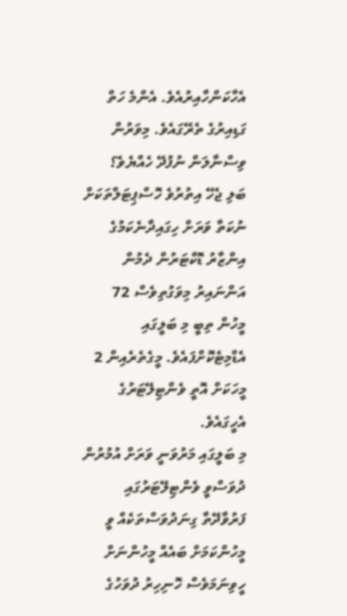އެހާކަންހާއިރުއެވެ. އެންމެ ހަތް ގަޑިއިރުގެ ތެރޭގައެވެ. މިވަރުން ވިސްނާލަން ނުފުދޭ ހެއްޔެވެ؟
ބަލި ޖެހޭ އިތުރުވެ ހޮސްޕިޓަލްތަކަށް ނުކަތާ ވަރަށް ހިގައިދާނެކަމުގެ އިންޒާރު ޑޮކްޓަރުން ދެމުން އަންނައިރު މިވަގުތިވެސް 72 މީހުން ތިބީ މި ބަލީގައި އެޑްމިޓެކޮށްފައެވެ. މީގެތެރެއިން 2 މީހަކަށް އޮތީ ވެންޓިލޭޓަރުގެ އެހީގައެވެ.
މި ބަލީގައި މަރުވަނީ ވަރަށް އުމުރުން ދުވަސްވީ ވެންޓިލޭޓަރުގައި ފަރުވާދޭތާ ގިނަދުވަސްތަކެއް ވީ މީހުންކަމަށް ބައެއް މީހުންނަށް ހީވިނަމަވެސް ހޮނިހިރު ދުވަހުގެ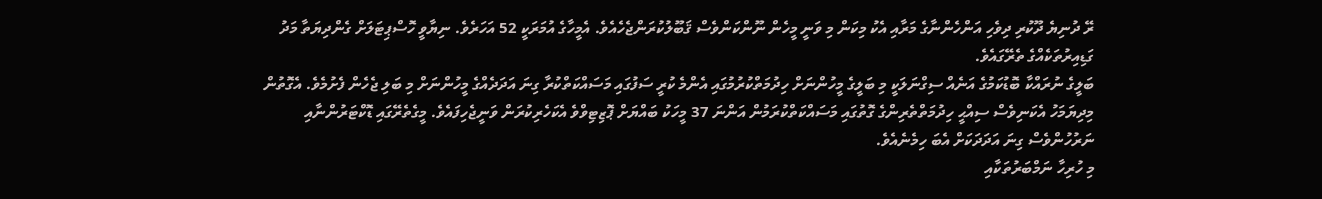ރޭ ދުނިޔެ ދޫކުރި ދިވެހި އަންހެންނާގެ މަރާއި އެކު މިކަން މި ވަނީ މީހެން ނޫންކަންވެސް ޤަބޫލުކުރަންޖެހެއެވެ. އެމީހާގެ އުމަރަކީ 52 އަހަރެވެ. ނިޔާވީ ހޮސްޕިޓަލަށް ގެންދިޔަތާ މަދު ގަޑިއިރުތަކެއްގެ ތެރޭގައެވެ.
ބަލީގެ ނުރައްކާ ބޮޑުކަމުގެ އަނެއް ސިގްނަލަކީ މި ބަލީގެ މީހުންނަށް ހިދުމަތްކުރުމުގައި އެންމެ ކުރީ ސަފުގައި މަސައްކަތްކުރާ ގިނަ އަދަދެއްގެ މީހުންނަށް މި ބަލި ޖެހެން ފެށުމެވެ. އެގޮތުން މިދިޔަމަހު އެކަނިވެސް ސިއްޙީ ހިދުމަތްތެރިންގެ ގޮތުގައި މަސައްކަތްކުރަމުން އަންނަ 37 މީހަކު ބައްޔަށް ޕޮޒިޓިވްވެ އެކަހެރިކުރަން ވަނީޖެހިފައެވެ. މީގެތެރޭގައި ޑޮކްޓަރުންނާއި ނަރުހުންވެސް ގިނަ އަދަދަކަށް އެބަ ހިމެނެއެވެ.
މި ހުރިހާ ނަމްބަރުތަކާއި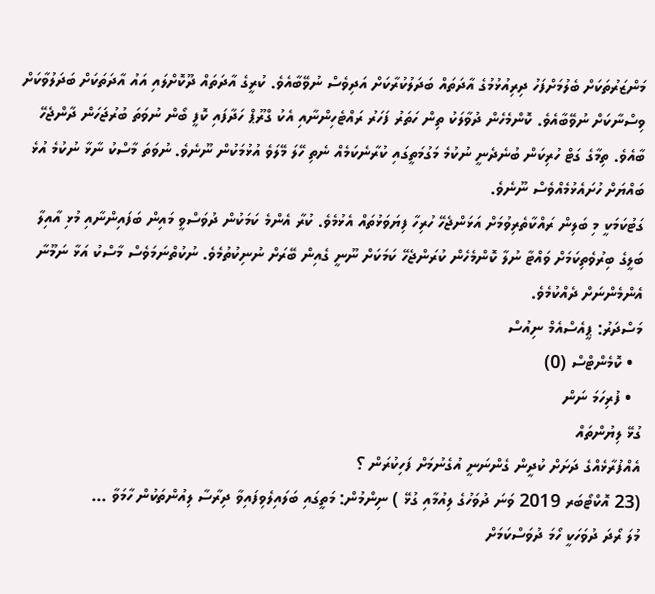މަންޒަރުތަކަށް ބެލުމަށްފަހު ދިރިއުޅުމުގެ އާދަތައް ބަދަލުކުރާކަށް އަދިވެސް ނުވޭބާއެވެ. ކުރީގެ އާދަތައް ދޫކޮށްލައި އައު އާދަތަކަށް ބަދަލުވާކަށް ވިސްނާކަށް ނުވޭބާއެވެ. ކޮންމެހެން ދުވާލަކު ތިން ހަތަރު ފަހަރު ރައްޓެހިންނާއި އެކު ގްރޫޕް ހަދާފައި ކޮފީ ބޯން ނުވަތަ ބުރުޖަހަން ދާންޖެހޭ ބާއެވެ. ތިމާގެ ގަޓް ހުރިކަން ބުނެދެނީ ނުކުމެ މަގުމަތީގައި ކުރާނެކަމެއް ނެތި ހޭލަ މޭލަވެ އުޅުމަކުން ނޫނެވެ. ނުވަތަ މާސްކު ނާޅާ ނުކުމެ އުޅެ ބައްޔަށް ހުށައެޅުމެއްވެސް ނޫނެވެ.
ގަޓުކަމަކީ މި ބަލިން ރައްކާތެރިވުމަށް އަޅަންޖެހޭ ހުރިހާ ފިޔަވަޅުތައް އެޅުމެވެ. ކުރާ އެންމެ ކަމަކުން ދުވަސްވީ މައިން ބަފައިންނާއި މުޅި އާއިލާ ބަލީގެ ބިރުވެތިކަމަށް ވައްޓާ ނުލާ ކޮންމެހެން ކުރަންޖެހޭ ކަމަކަށް ނޫނީ ގެއިން ބޭރަށް ނުނިކުތުމެވެ. ނުކުތްނަމަވެސް މާސްކު އަޅާ ނަމޫނާ އެންމެންނަށް ދެއްކުމެވެ.
މަސްދަރު: ޕީއެސްއެމް ނިއުސް
  • ކޮމެންޓްސް (0)
  • ފުރިހަމަ ނަން
ގުޅޭ ލިޔުންތައް
އެއްފުރާޅެއްގެ ދަށަށް ކުދީން ގެންނަނީ އުގެނުމަށް ފަހިކުރަން ؟
(23 އޮކްޓޯބަރ 2019 ވަނަ ދުވަހުގެ ލިއުމާއި ގުޅޭ ) ނިންމުން: މަތީގައި ބަލައިލެވިފައިވާ ދިރާސާ ލިއުންތަކުން ހާމަވާ ...
މުލަ ރޯދަ ދުވަހަކީ ހޯމަ ދުވަސްކަމަށް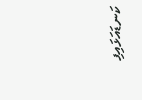ކަނޑައަޅައިފި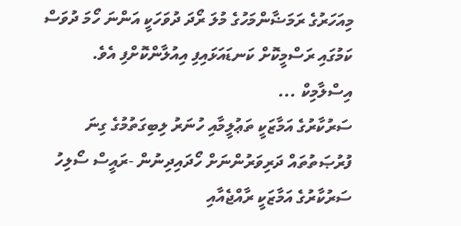މިއަހަރުގެ ރަމަޟާންމަހުގެ މުލަ ރޯދަ ދުވަހަކީ އަންނަ ހޯމަ ދުވަސް ކަމުގައި ރަސްމީކޮށް ކަނޑައަޅައިފި އިއުލާންކޮށްފި އެވެ. އިސްލާމިކް ...
ސަރުކާރުގެ އަމާޒަކީ ތަޢުލީމާއި ހުނަރު ލިބިގަތުމުގެ ގިނަ ފުރުޞަތުތައް ދަރިވަރުންނަށް ހޯދައިދިނުން -ރައީސް ސޯލިހު
ސަރުކާރުގެ އަމާޒަކީ ރާއްޖެއާއި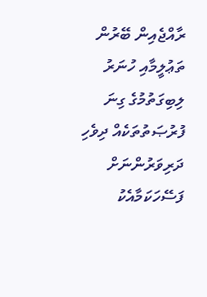ރާއްޖެއިން ބޭރުން ތަޢުލީމާއި ހުނަރު ލިބިގަތުމުގެ ގިނަ ފުރުޞަތުތަކެއް ދިވެހި ދަރިވަރުންނަށް ފަސޭހަކަމާއެކު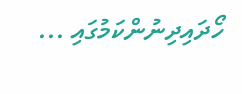ހޯދައިދިނުންކަމުގައި ...